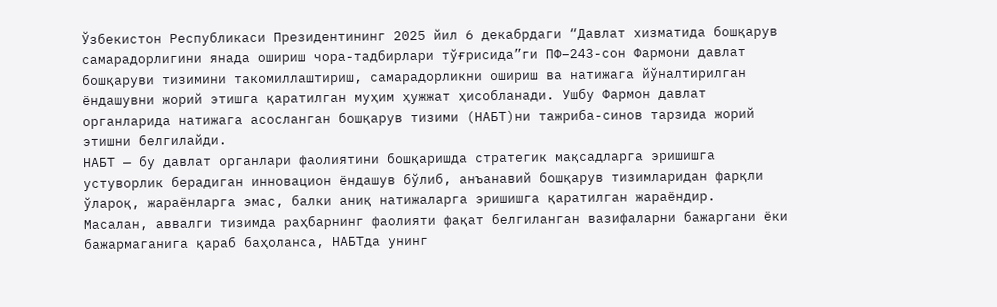Ўзбекистон Республикаси Президентининг 2025 йил 6 декабрдаги “Давлат хизматида бошқарув самарадорлигини янада ошириш чора-тадбирлари тўғрисида”ги ПФ–243-сон Фармони давлат бошқаруви тизимини такомиллаштириш, самарадорликни ошириш ва натижага йўналтирилган ёндашувни жорий этишга қаратилган муҳим ҳужжат ҳисобланади. Ушбу Фармон давлат органларида натижага асосланган бошқарув тизими (НАБТ)ни тажриба-синов тарзида жорий этишни белгилайди.
НАБТ — бу давлат органлари фаолиятини бошқаришда стратегик мақсадларга эришишга устуворлик берадиган инновацион ёндашув бўлиб, анъанавий бошқарув тизимларидан фарқли ўлароқ, жараёнларга эмас, балки аниқ натижаларга эришишга қаратилган жараёндир.
Масалан, аввалги тизимда раҳбарнинг фаолияти фақат белгиланган вазифаларни бажаргани ёки бажармаганига қараб баҳоланса, НАБТда унинг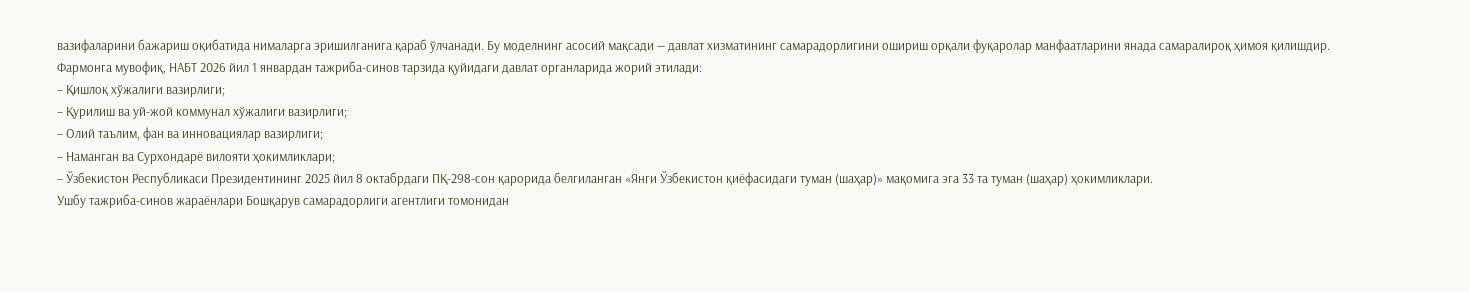вазифаларини бажариш оқибатида нималарга эришилганига қараб ўлчанади. Бу моделнинг асосий мақсади — давлат хизматининг самарадорлигини ошириш орқали фуқаролар манфаатларини янада самаралироқ ҳимоя қилишдир.
Фармонга мувофиқ, НАБТ 2026 йил 1 январдан тажриба-синов тарзида қуйидаги давлат органларида жорий этилади:
– Қишлоқ хўжалиги вазирлиги;
– Қурилиш ва уй-жой коммунал хўжалиги вазирлиги;
– Олий таълим, фан ва инновациялар вазирлиги;
– Наманган ва Сурхондарё вилояти ҳокимликлари;
– Ўзбекистон Республикаси Президентининг 2025 йил 8 октабрдаги ПҚ-298-сон қарорида белгиланган «Янги Ўзбекистон қиёфасидаги туман (шаҳар)» мақомига эга 33 та туман (шаҳар) ҳокимликлари.
Ушбу тажриба-синов жараёнлари Бошқарув самарадорлиги агентлиги томонидан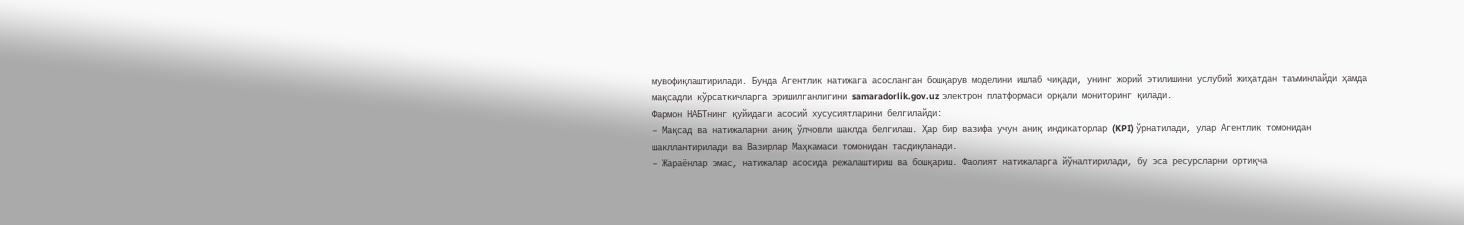мувофиқлаштирилади. Бунда Агентлик натижага асосланган бошқарув моделини ишлаб чиқади, унинг жорий этилишини услубий жиҳатдан таъминлайди ҳамда мақсадли кўрсаткичларга эришилганлигини samaradorlik.gov.uz электрон платформаси орқали мониторинг қилади.
Фармон НАБТнинг қуйидаги асосий хусусиятларини белгилайди:
– Мақсад ва натижаларни аниқ ўлчовли шаклда белгилаш. Ҳар бир вазифа учун аниқ индикаторлар (KPI) ўрнатилади, улар Агентлик томонидан шакллантирилади ва Вазирлар Маҳкамаси томонидан тасдиқланади.
– Жараёнлар эмас, натижалар асосида режалаштириш ва бошқариш. Фаолият натижаларга йўналтирилади, бу эса ресурсларни ортиқча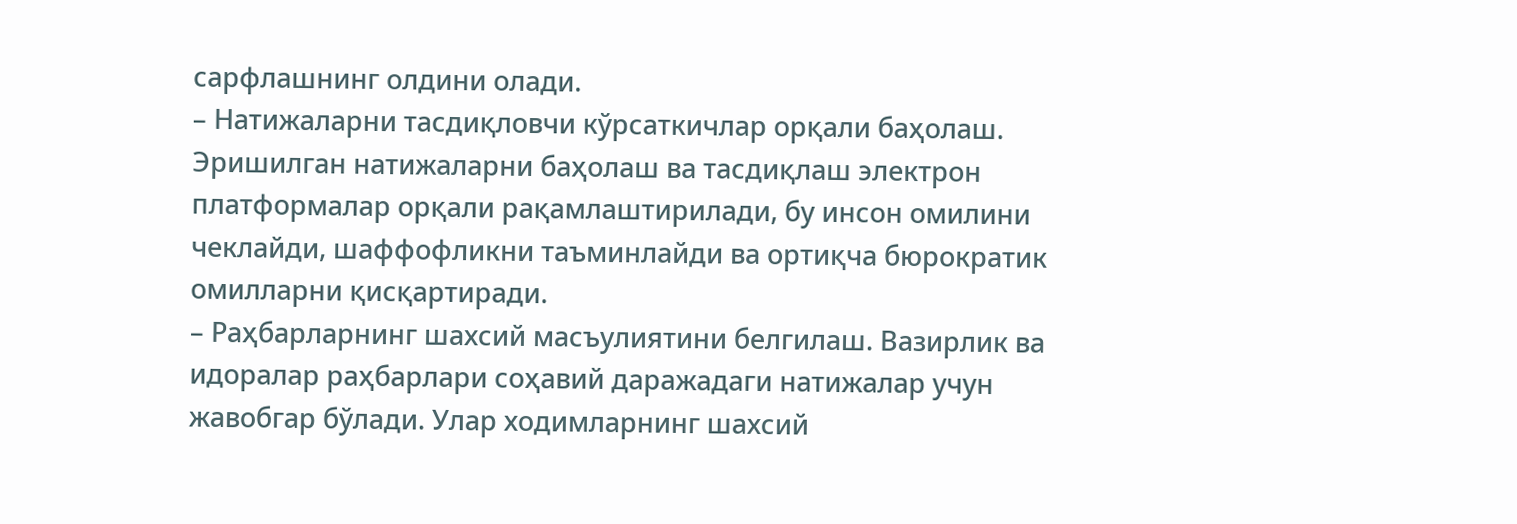сарфлашнинг олдини олади.
– Натижаларни тасдиқловчи кўрсаткичлар орқали баҳолаш. Эришилган натижаларни баҳолаш ва тасдиқлаш электрон платформалар орқали рақамлаштирилади, бу инсон омилини чеклайди, шаффофликни таъминлайди ва ортиқча бюрократик омилларни қисқартиради.
– Раҳбарларнинг шахсий масъулиятини белгилаш. Вазирлик ва идоралар раҳбарлари соҳавий даражадаги натижалар учун жавобгар бўлади. Улар ходимларнинг шахсий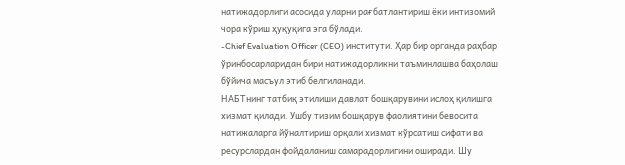натижадорлиги асосида уларни рағбатлантириш ёки интизомий чора кўриш ҳуқуқига эга бўлади.
-Chief Evaluation Officer (CEO) институти. Ҳар бир органда раҳбар ўринбосарларидан бири натижадорликни таъминлашва баҳолаш бўйича масъул этиб белгиланади.
НАБТнинг татбиқ этилиши давлат бошқарувини ислоҳ қилишга хизмат қилади. Ушбу тизим бошқарув фаолиятини бевосита натижаларга йўналтириш орқали хизмат кўрсатиш сифати ва ресурслардан фойдаланиш самарадорлигини оширади. Шу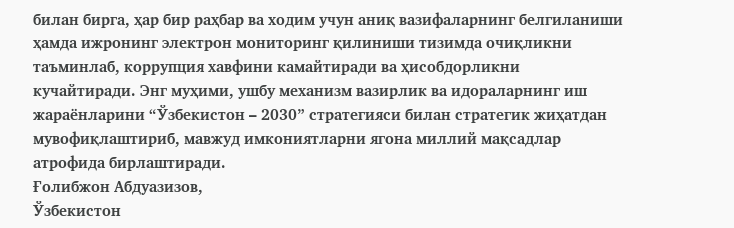билан бирга, ҳар бир раҳбар ва ходим учун аниқ вазифаларнинг белгиланиши ҳамда ижронинг электрон мониторинг қилиниши тизимда очиқликни таъминлаб, коррупция хавфини камайтиради ва ҳисобдорликни кучайтиради. Энг муҳими, ушбу механизм вазирлик ва идораларнинг иш жараёнларини “Ўзбекистон – 2030” стратегияси билан стратегик жиҳатдан мувофиқлаштириб, мавжуд имкониятларни ягона миллий мақсадлар атрофида бирлаштиради.
Ғолибжон Абдуазизов,
Ўзбекистон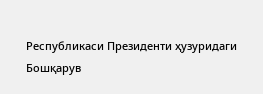Республикаси Президенти ҳузуридаги
Бошқарув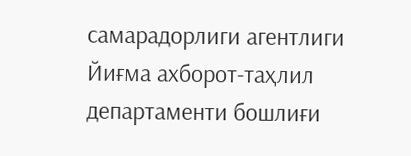самарадорлиги агентлиги
Йиғма ахборот-таҳлил департаменти бошлиғи